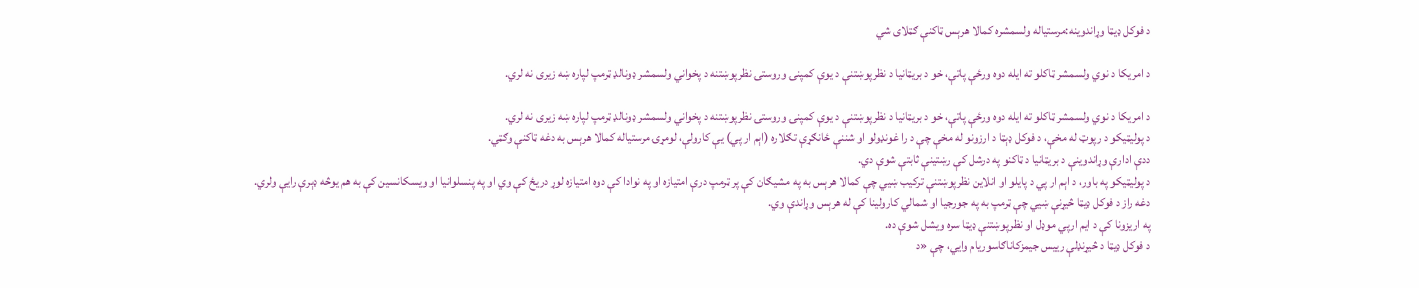د فوکل ډیټا وړاندوینه:مرستیاله ولسمشره کمالا هرېس ټاکنې ګټلای شي

د امریکا د نوي ولسمشر ټاکلو ته ایله دوه ورځې پاتې، خو د بریټانیا د نظرپوښتنې د یوې کمپنۍ وروستۍ نظرپوښتنه د پخواني ولسمشر ډونالډ ټرمپ لپاره ښه زیری نه لري.

د امریکا د نوي ولسمشر ټاکلو ته ایله دوه ورځې پاتې، خو د بریټانیا د نظرپوښتنې د یوې کمپنۍ وروستۍ نظرپوښتنه د پخواني ولسمشر ډونالډ ټرمپ لپاره ښه زیری نه لري.
د پولیټیکو د رپوټ له مخې، د فوکل ډېټا د ارزونو له مخې چې د را غونډولو او شننې ځانګړې تګلاره (اېم ار پي) یې کارولې، لومړۍ مرستیاله کمالا هرېس به دغه ټاکنې وګټي.
ددې ادارې وړاندوینې د بریټانیا د ټاکنو په درشل کې رښتینې ثابتې شوې دي.
د پولیټیکو په باور، د اېم ار پي د پایلو او انلاین نظرپوښتنې ترکیب ښيي چې کمالا هرېس به په مشیګان کې پر ټرمپ درې امتیازه او په نوادا کې دوه امتیازه لوړ دریځ کې وي او په پنسلوانیا او ویسکانسین کې به هم یوڅه ډېرې رایې ولري.
دغه راز د فوکل ډیټا څیړنې ښيي چې ټرمپ به په جورجیا او شمالي کارولینا کې له هرېس وړاندې وي.
په اریزونا کې د ایم ارپي موډل او نظرپوښتنې ډیټا سره ویشل شوې ده.
د فوکل ډیټا د څیړنډلې رییس جیمزکاناګاسوریام وايي، چې «د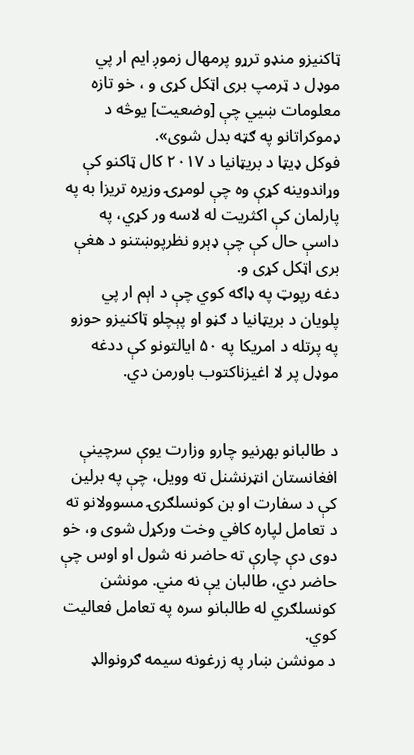ټاکنیزو منډو ترړو پرمهال زموږ ایم ار پي موډل د ټرمپ بری اټکل کړی و ، خو تازه معلومات ښيي چې [وضعیت] یوڅه د ډموکراتانو په ګټه بدل شوی».
فوکل ډیټا د بریټانیا د ۲۰۱۷ کال ټاکنو کې وړاندوینه کړې وه چې لومړۍ وزیره تریزا به په پارلمان کې اکثریت له لاسه ور کړي، په داسې حال کې چې ډېرو نظرپوښتنو د هغې بری اټکل کړی و.
دغه رپوټ په ډاګه کوي چې د اېم ار پي پلویان د بریټانیا د ګڼو او پېچلو ټاکنیزو حوزو په پرتله د امریکا په ۵۰ ایالتونو کې ددغه موډل پر لا اغیزناکتوب باورمن دي.


د طالبانو بهرنیو چارو وزارت یوې سرچینې افغانستان انټرنشنل ته وویل، چې په برلین کې د سفارت او بن کونسلګرۍ مسوولانو ته د تعامل لپاره کافي وخت ورکړل شوی و، خو دوی دې چارې ته حاضر نه شول او اوس چې حاضر دي، طالبان یې نه مني. مونشن کونسلګري له طالبانو سره په تعامل فعالیت کوي.
د مونشن ښار په زرغونه سیمه ګرونوالډ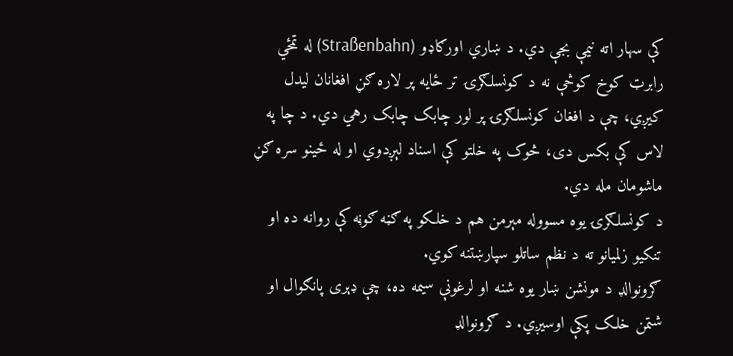کې سهار اته نیمې بجې دي. د ښاري اورګاډو (Straßenbahn) له تمځي رابرټ کوخ کوڅې نه د کونسلګرۍ تر ځایه پر لاره ګڼ افغانان لیدل کیږي، چې د افغان کونسلګرۍ پر لور چابک چابک رهي دي. د چا په لاس کې بکس دی، څوک په خلتو کې اسناد لېږدوي او له ځینو سره ګڼ ماشومان مله دي.
د کونسلګرۍ یوه مسووله مېرمن هم د خلکو په ګڼه ګوڼه کې روانه ده او تنکیو زلمیانو ته د نظم ساتلو سپارښتنه کوي.
ګرونوالډ د مونشن ښار یوه شنه او لرغونې سیمه ده، چې ډېری پانګوال او شتمن خلک پکې اوسیږي. د ګرونوالډ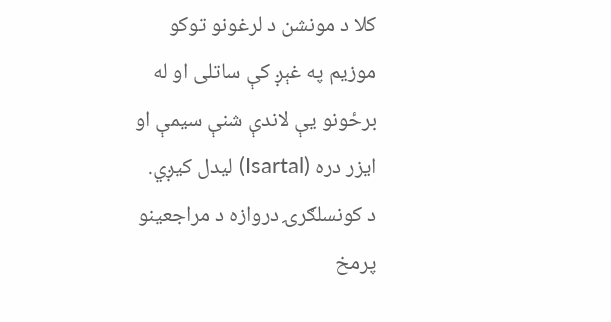کلا د مونشن د لرغونو توکو موزیم په غېږ کې ساتلی او له برځونو یې لاندې شنې سیمې او ایزر دره (Isartal) لیدل کیږي.
د کونسلګرۍ دروازه د مراجعینو پرمخ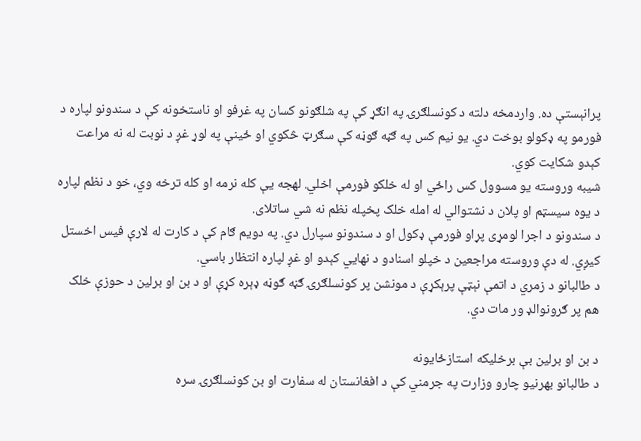پرانېستې ده. واردمخه دلته د کونسلګرۍ په انګړ کې په شلګونو کسان په غرفو او ناستخونه کې د سندونو لپاره د فورمو په ډکولو بوخت دي. یو نیم کس په ګڼه ګوڼه کې سګرټ څکوي او ځینې په لوړ غږ د نوبت له نه مراعت کېدو شکایت کوي.
شیبه وروسته یو مسوول کس راځي او له خلکو فورمې اخلي. لهجه یې کله نرمه او کله ترخه وي، خو د نظم لپاره د یوه سیسټم او پلان د نشتوالي له امله خلک پخپله نظم نه شي ساتلای.
د سندونو د اجرا لومړی پړاو فورمې ډکول او د سندونو سپارل دي. په دویم ګام کې د کارت له لارې فیس اخستل کیږي. له دې وروسته مراجعین د خپلو اسنادو د نهايي کېدو او غږ لپاره انتظار باسي.
د طالبانو د زمري د اتمې نېټې پرېکړې د مونشن پر کونسلګرۍ ګڼه ګوڼه ډېره کړې او د بن او برلین د حوزې خلک هم پر ګرونوالډ ور مات دي.

د بن او برلین بې برخلیکه استازځایونه
د طالبانو بهرنیو چارو وزارت په جرمني کې د افغانستان له سفارت او بن کونسلګرۍ سره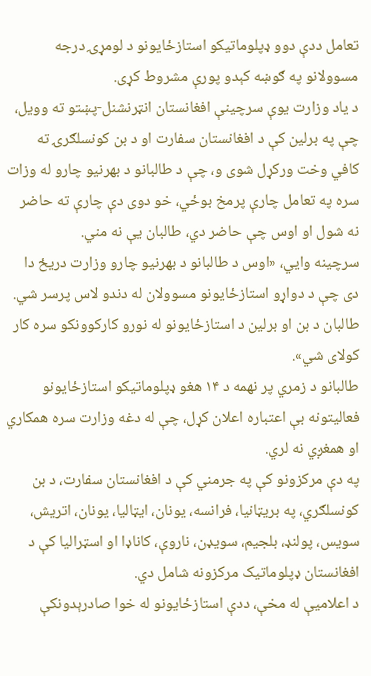تعامل ددې دوو ډپلوماتیکو استازځایونو د لومړۍ درجه مسوولانو په ګوښه کېدو پورې مشروط کړی.
د یاد وزارت یوې سرچینې افغانستان انټرنشنل-پښتو ته وویل، چې په برلین کې د افغانستان سفارت او د بن کونسلګرۍ ته کافي وخت ورکړل شوی و، چې د طالبانو د بهرنیو چارو له وزات سره په تعامل چارې پرمخ بوځي، خو دوی دې چارې ته حاضر نه شول او اوس چې حاضر دي، طالبان یې نه مني.
سرچینه وايي، «اوس د طالبانو د بهرنیو چارو وزارت دريځ دا دی چې د دواړو استازځایونو مسوولان له دندو لاس پرسر شي. طالبان د بن او برلین د استازځایونو له نورو کارکوونکو سره کار کولای شي».
طالبانو د زمري پر نهمه د ۱۴ هغو ډپلوماتیکو استازځایونو فعالیتونه بې اعتباره اعلان کړل، چې له دغه وزارت سره همکاري او همغږي نه لري.
په دې مرکزونو کې په جرمني کې د افغانستان سفارت، د بن کونسلګري، په بریټانیا، فرانسه، یونان، ایټالیا، یونان، اتریش، سویس، پولنډ، بلجیم، سویډن، ناروې، کاناډا او اسټرالیا کې د افغانستان ډپلوماتیک مرکزونه شامل دي.
د اعلامیې له مخې، ددې استازځایونو له خوا صادرېدونکې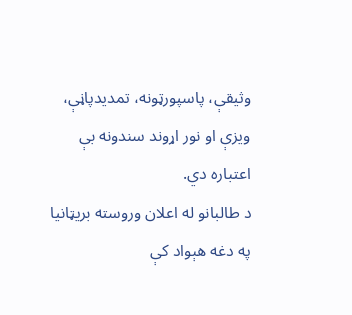وثیقې، پاسپورټونه، تمدیدپاڼې، ویزې او نور اړوند سندونه بې اعتباره دي.
د طالبانو له اعلان وروسته بریټانیا په دغه هېواد کې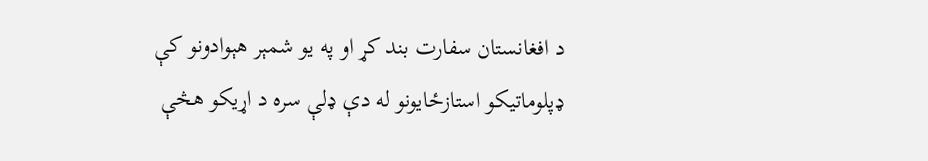د افغانستان سفارت بند کړ او په یو شمېر هېوادونو کې ډپلوماتیکو استازځایونو له دې ډلې سره د اړیکو هڅې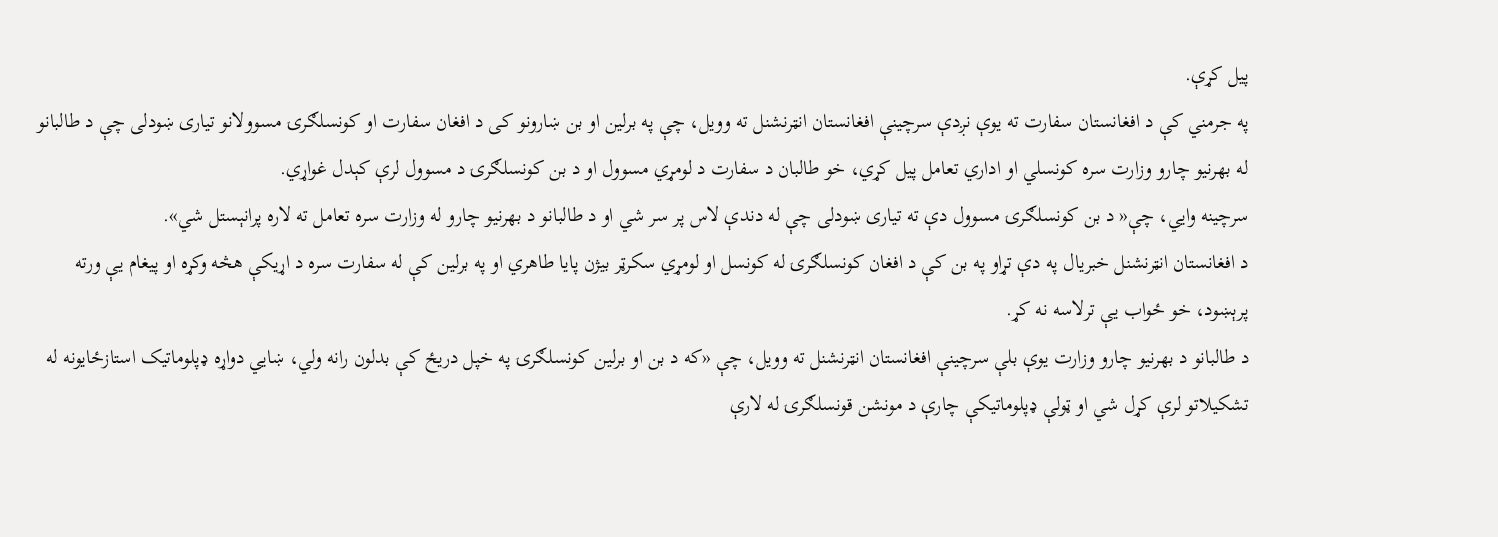پیل کړې.
په جرمني کې د افغانستان سفارت ته یوې نږدې سرچینې افغانستان انټرنشنل ته وویل، چې په برلین او بن ښارونو کی د افغان سفارت او کونسلګرۍ مسوولانو تیاری ښودلی چې د طالبانو له بهرنیو چارو وزارت سره کونسلي او اداري تعامل پیل کړي، خو طالبان د سفارت د لومړي مسوول او د بن کونسلګرۍ د مسوول لرې کېدل غواړي.
سرچینه وايي، چې« د بن کونسلګرۍ مسوول دې ته تیاری ښودلی چې له دندې لاس پر سر شي او د طالبانو د بهرنیو چارو له وزارت سره تعامل ته لاره پرانېستل شي».
د افغانستان انټرنشنل خبریال په دې تړاو په بن کې د افغان کونسلګرۍ له کونسل او لومړي سکرټر بیژن پایا طاهري او په برلین کې له سفارت سره د اړیکې هڅه وکړه او پیغام یې ورته پرېښود، خو ځواب یې ترلاسه نه کړ.
د طالبانو د بهرنیو چارو وزارت یوې بلې سرچینې افغانستان انټرنشنل ته وویل، چې «که د بن او برلین کونسلګرۍ په خپل دریځ کې بدلون رانه ولي، ښايي دواړه ډپلوماتیک استازځایونه له تشکیلاتو لرې کړل شي او ټولې ډپلوماتیکې چارې د مونشن قونسلګرۍ له لارې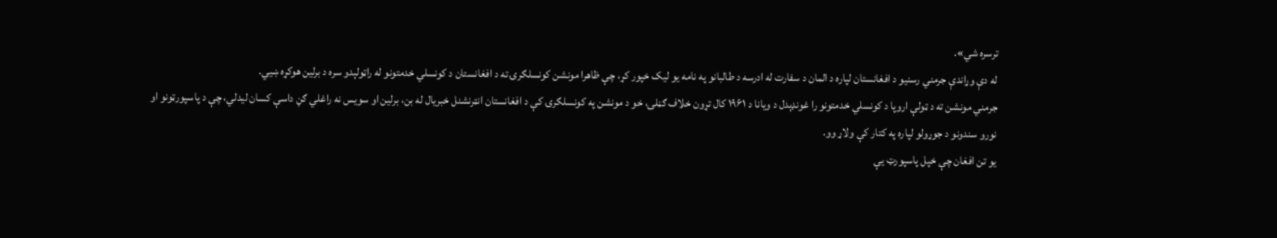ترسره شي».
له دې وړاندې جرمني رسنیو د افغانستان لپاره د المان د سفارت له ادرسه د طالبانو په نامه یو لیک خپور کړ، چې ظاهرا مونشن کونسلګرۍ ته د افغانستان د کونسلي خدمتونو له راټولېدو سره د برلین هوکړه ښيي.
جرمني مونشن ته د ټولې اروپا د کونسلي خدمتونو را غونډېدل د ویانا د ۱۹۶۱ کال تړون خلاف ګڼلی، خو د مونشن په کونسلګرۍ کې د افغانستان انټرنشنل خبریال له بن، برلین او سویس نه راغلي ګڼ داسې کسان لیدلي، چې د پاسپورټونو او نورو سندونو د جوړولو لپاره په کتار کې ولاړ وو.
یو تن افغان چې خپل پاسپورټ یې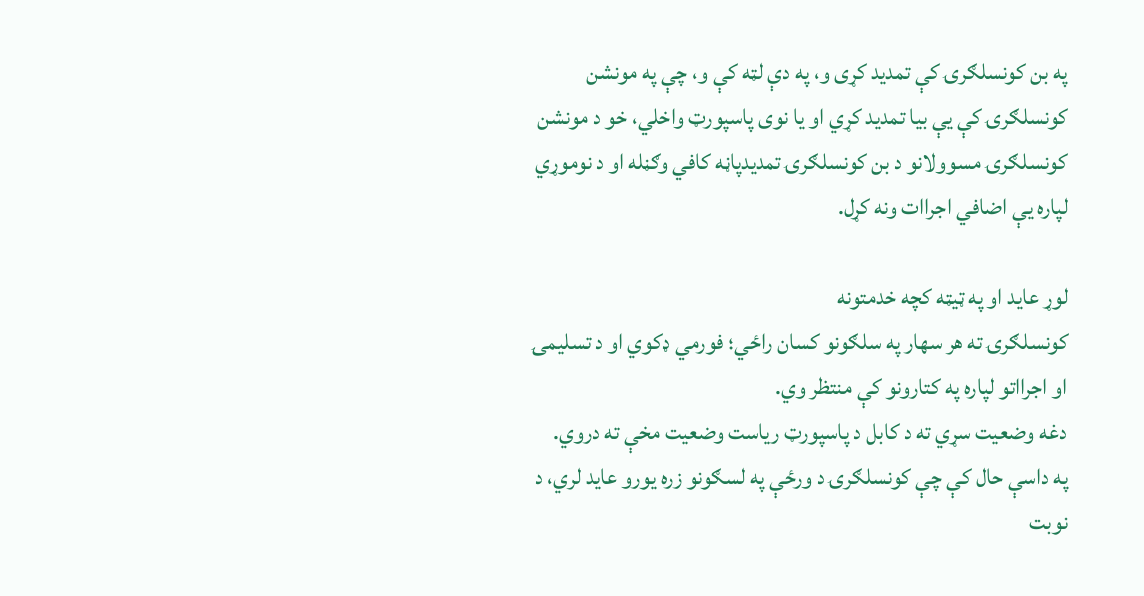په بن کونسلګرۍ کې تمدید کړی و، په دې لټه کې و، چې په مونشن کونسلګرۍ کې یې بیا تمدید کړي او یا نوی پاسپورټ واخلي، خو د مونشن کونسلګرۍ مسوولانو د بن کونسلګرۍ تمدیدپاڼه کافي وګڼله او د نوموړي لپاره یې اضافي اجراات ونه کړل.

لوړ عاید او په ټیټه کچه خدمتونه
کونسلګرۍ ته هر سهار په سلګونو کسان راځي؛ فورمي ډکوي او د تسلیمۍ او اجرااتو لپاره په کتارونو کې منتظر وي.
دغه وضعیت سړي ته د کابل د پاسپورټ ریاست وضعیت مخې ته دروي.
په داسې حال کې چې کونسلګرۍ د ورځې په لسګونو زره یورو عاید لري، د نوبت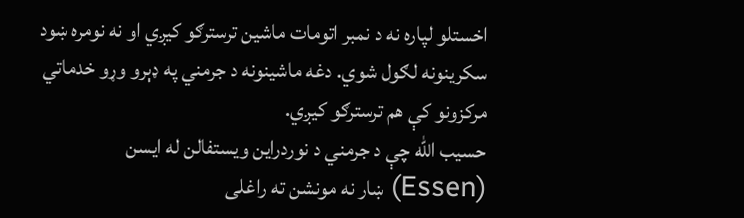اخستلو لپاره نه د نمبر اتومات ماشین ترسترګو کیږي او نه نومره ښود سکرینونه لګول شوي. دغه ماشینونه د جرمني په ډېرو وړو خدماتي مرکزونو کې هم ترسترګو کیږي.
حسیب الله چې د جرمني د نوردراین ویستفالن له ایسن (Essen) ښار نه مونشن ته راغلی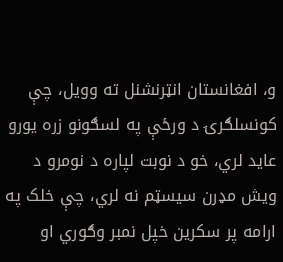و، افغانستان انټرنشنل ته وویل، چې کونسلګرۍ د ورځې په لسګونو زره یورو عاید لري، خو د نوبت لپاره د نومرو د ویش مډرن سیسټم نه لري، چې خلک په ارامه پر سکرین خپل نمبر وګوري او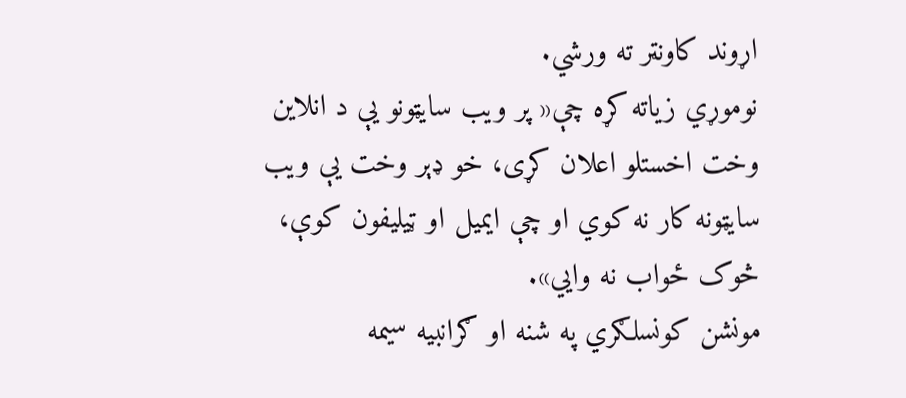اړوند کاونټر ته ورشي.
نوموړي زیاته کړه چې« پر ویب سایټونو یې د انلاین وخت اخستلو اعلان کړی، خو ډېر وخت یې ویب سایټونه کار نه کوي او چې ایمیل او ټیلیفون کوې، څوک ځواب نه وايي».
مونشن کونسلګري په شنه او ګرانبیه سیمه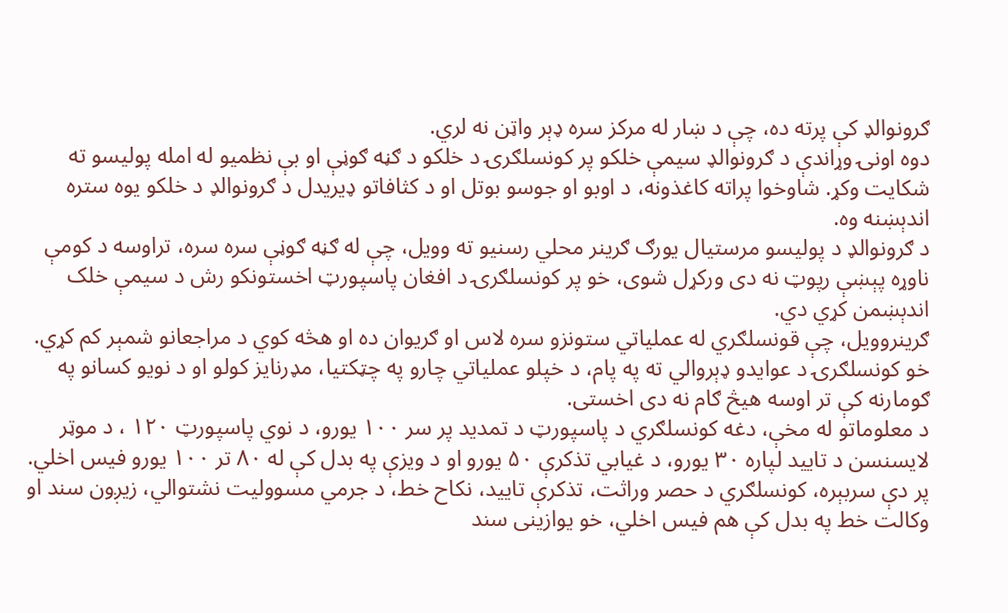ګرونوالډ کې پرته ده، چې د ښار له مرکز سره ډېر واټن نه لري.
دوه اونۍ وړاندې د ګرونوالډ سیمې خلکو پر کونسلګرۍ د خلکو د ګڼه ګوڼې او بې نظمیو له امله پولیسو ته شکایت وکړ. شاوخوا پراته کاغذونه، د اوبو او جوسو بوتل او د کثافاتو ډیریدل د ګرونوالډ د خلکو یوه ستره اندېښنه وه.
د ګرونوالډ د پولیسو مرستیال یورګ ګرینر محلي رسنیو ته وویل، چې له ګڼه ګوڼې سره سره، تراوسه د کومې ناوړه پېښې رپوټ نه دی ورکړل شوی، خو پر کونسلګرۍ د افغان پاسپورټ اخستونکو رش د سیمې خلک اندېښمن کړي دي.
ګرینروویل، چې قونسلګري له عملیاتي ستونزو سره لاس او ګریوان ده او هڅه کوي د مراجعانو شمېر کم کړي.
خو کونسلګرۍ د عوایدو ډېروالي ته په پام، د خپلو عملیاتي چارو په چټکتیا، مډرنایز کولو او د نویو کسانو په ګومارنه کې تر اوسه هیڅ ګام نه دی اخستی.
د معلوماتو له مخې، دغه کونسلګري د پاسپورټ د تمدید پر سر ۱۰۰ یورو، د نوي پاسپورټ ۱۲۰ ، د موټر لایسنسن د تایید لپاره ۳۰ یورو، د غیابي تذکرې ۵۰ یورو او د ویزې په بدل کې له ۸۰ تر ۱۰۰ یورو فیس اخلي. پر دې سربېره، کونسلګري د حصر وراثت، تذکرې تایید، نکاح خط، د جرمي مسوولیت نشتوالي، زیږون سند او وکالت خط په بدل کې هم فیس اخلي، خو یوازینی سند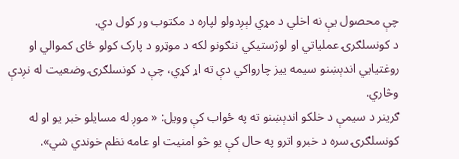چې محصول یې نه اخلي د مړي لېږدولو لپاره د مکتوب ور کول دي.
د کونسلګرۍ عملیاتي او لوژستیکي ننګونو لکه د موټرو د پارک کولو ځای کموالي او روغتیايي اندېښنو سیمه ییز چارواکي دې ته اړ کړي، چې د کونسلګرۍ وضعیت له نږدې وڅاري.
ګرینر د سیمې د خلکو اندېښنو ته په ځواب کې وویل: « موږ له مسایلو خبر یو او له کونسلګرۍ سره د خبرو اترو په حال کې یو څو امنیت او عامه نظم خوندي شي».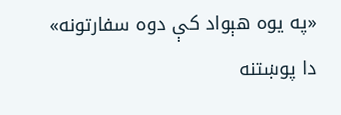«په یوه هېواد کې دوه سفارتونه»
دا پوښتنه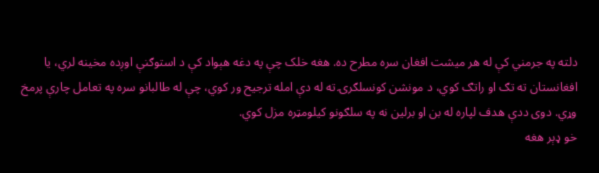دلته په جرمني کې له هر میشت افغان سره مطرح ده. هغه خلک چې په دغه هېواد کې د استوګنې اوږده مخینه لري، یا افغانستان ته تګ او راتګ کوي، د مونشن کونسلګرۍ ته له دې امله ترجیح ور کوي، چې له طالبانو سره په تعامل چارې پرمخ وړي. دوی ددې هدف لپاره له بن او برلین نه په سلګونو کیلومټره مزل کوي.
خو ډېر هغه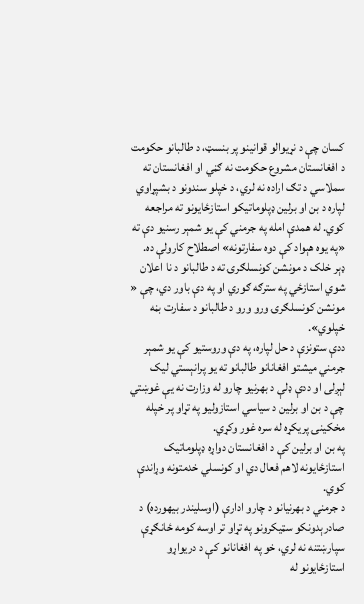کسان چې د نړیوالو قوانینو پر بنسټ، د طالبانو حکومت د افغانستان مشروع حکومت نه ګڼي او افغانستان ته سملاسي د تګ اراده نه لري، د خپلو سندونو د بشپړاوي لپاره د بن او برلین ډپلوماتیکو استازځایونو ته مراجعه کوي. له همدې امله په جرمني کې یو شمېر رسنیو دې ته «په یوه هېواد کې دوه سفارتونه» اصطلاح کارولې ده.
ډېر خلک د مونشن کونسلګرۍ ته د طالبانو د نا اعلان شوي استازځي په سترګه ګوري او په دې باور دي، چې « مونشن کونسلګرۍ ورو ورو د طالبانو د سفارت بڼه خپلوي».
ددې ستونزې د حل لپاره، په دې وروستیو کې یو شمېر جرمني میشتو افغانانو طالبانو ته یو پرانېستي لیک لېږلی او ددې ډلې د بهرنیو چارو له وزارت نه یې غوښتي چې د بن او برلین د سیاسي استازولیو په تړاو پر خپله مخکینۍ پریکړه له سره غور وکړي.
په بن او برلین کې د افغانستان دواړه ډپلوماتیک استازځایونه لاهم فعال دي او کونسلي خدمتونه وړاندې کوي.
د جرمني د بهرنیانو د چارو ادارې (اوسلیندر بیهورده) د صادرېدونکو سټیکرونو په تړاو تر اوسه کومه ځانګړې سپارښتنه نه لري، خو په افغانانو کې د دریواړو استازځایونو له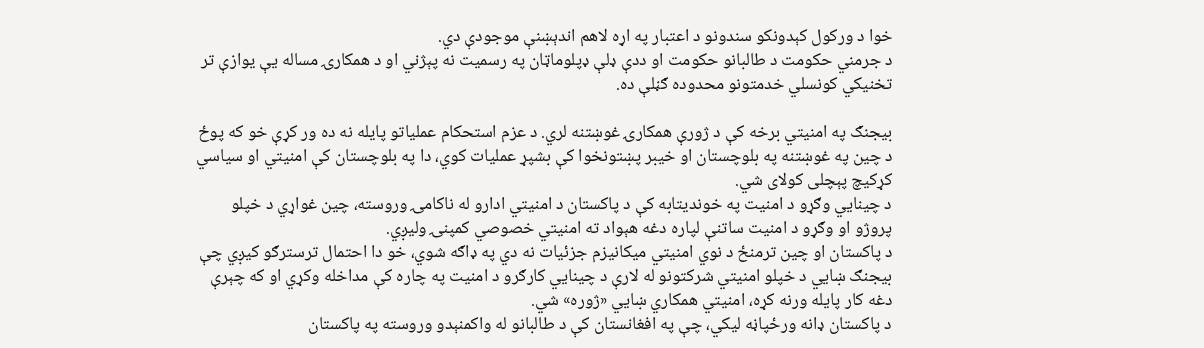خوا د ورکول کېدونکو سندونو د اعتبار په اړه لاهم اندېښنې موجودې دي.
د جرمني حکومت د طالبانو حکومت او ددې ډلې ډپلوماټان په رسمیت نه پېژني او د همکارۍ مساله یې یوازې تر تخنیکي کونسلي خدمتونو محدوده ګڼلې ده.

بیجنګ په امنیتي برخه کې د ژورې همکارۍ غوښتنه لري. د عزم استحکام عملیاتو پایله نه ده ور کړې خو که پوځ د چین په غوښتنه په بلوچستان او خیبر پښتونخوا کې بشپړ عملیات کوي، دا په بلوچستان کې امنیتي او سیاسي کړکیچ پېچلی کولای شي.
د چینايي وګړو د امنیت په خوندیتابه کې د پاکستان د امنیتي ادارو له ناکامۍ وروسته، چین غواړي د خپلو پروژو او وګړو د امنیت ساتنې لپاره دغه هېواد ته امنیتي خصوصي کمپنۍ ولیږي.
د پاکستان او چین ترمنځ د نوي امنیتي میکانیزم جزئیات نه دي په ډاګه شوي، خو دا احتمال ترسترګو کیږي چې بیجنګ ښايي د خپلو امنیتي شرکتونو له لارې د چینايي کارګرو د امنیت په چاره کې مداخله وکړي او که چېرې دغه کار پایله ورنه کړه، امنیتي همکاري ښايي «ژوره» شي.
د پاکستان ډانه ورځپاڼه لیکي، چې په افغانستان کې د طالبانو له واکمنېدو وروسته په پاکستان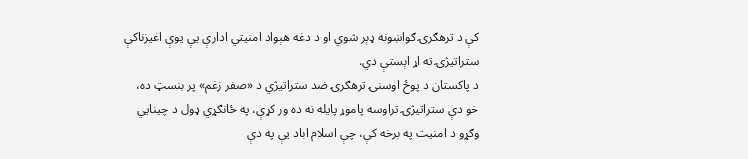کې د ترهګرۍ ګواښونه ډېر شوي او د دغه هېواد امنیتي ادارې یې یوې اغیزناکې ستراتیژۍ ته اړ اېستې دي.
د پاکستان د پوځ اوسنۍ ترهګرۍ ضد ستراتیژي د «صفر زغم» پر بنسټ ده، خو دې ستراتیژۍ تراوسه پاموړ پایله نه ده ور کړې، په ځانګړي ډول د چینايي وګړو د امنیت په برخه کې، چې اسلام اباد یې په دې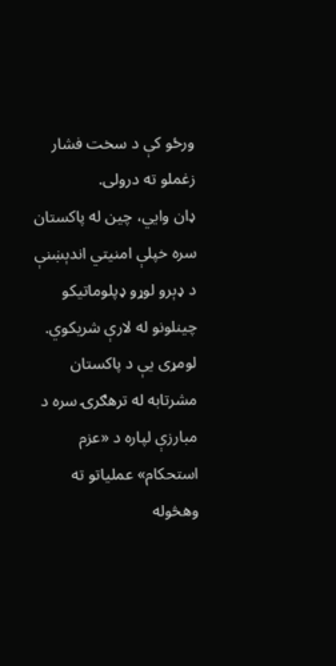ورځو کې د سخت فشار زغملو ته درولی.
ډان وايي، چین له پاکستان سره خپلې امنیتي اندېښنې د ډېرو لوړو ډپلوماتیکو چینلونو له لارې شریکوي. لومړی یې د پاکستان مشرتابه له ترهګرۍ سره د مبارزې لپاره د «عزم استحکام» عملیاتو ته وهڅوله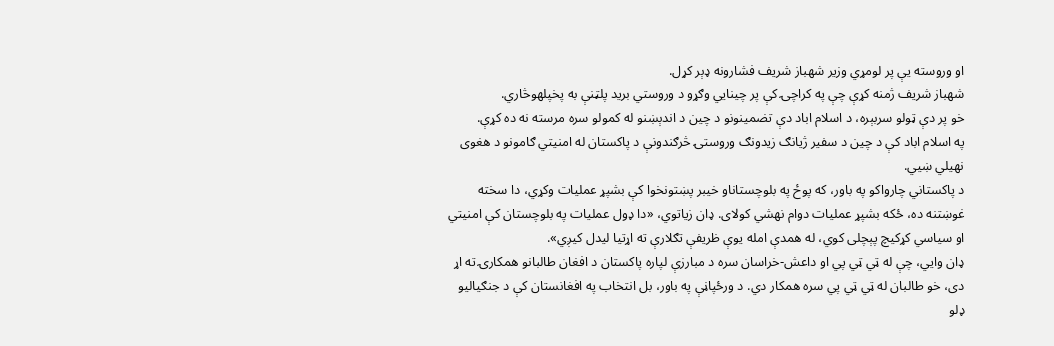او وروسته یې پر لومړي وزیر شهباز شریف فشارونه ډېر کړل.
شهباز شریف ژمنه کړې چې په کراچۍ کې پر چینايي وګړو د وروستي برید پلټنې به پخپلهوڅاري.
خو پر دې ټولو سربېره، د اسلام اباد دې تضمینونو د چین د اندېښنو له کمولو سره مرسته نه ده کړې.
په اسلام اباد کې د چین د سفیر ژیانګ زیدونګ وروستۍ څرګندونې د پاکستان له امنیتي ګامونو د هغوی نهیلي ښيي.
د پاکستاني چارواکو په باور، که پوځ په بلوچستاناو خیبر پښتونخوا کې بشپړ عملیات وکړي، دا سخته غوښتنه ده، ځکه بشپړ عملیات دوام نهشي کولای. ډان زیاتوي، «دا ډول عملیات په بلوچستان کې امنیتي او سیاسي کړکیچ پېچلی کوي، له همدې امله یوې ظریفې تګلارې ته اړتیا لیدل کیږي».
ډان وايي، چې له ټي ټي پي او داعش-خراسان سره د مبارزې لپاره پاکستان د افغان طالبانو همکارۍ ته اړ دی، خو طالبان له ټي ټي پي سره همکار دي. د ورځپاڼې په باور، بل انتخاب په افغانستان کې د جنګیالیو ډلو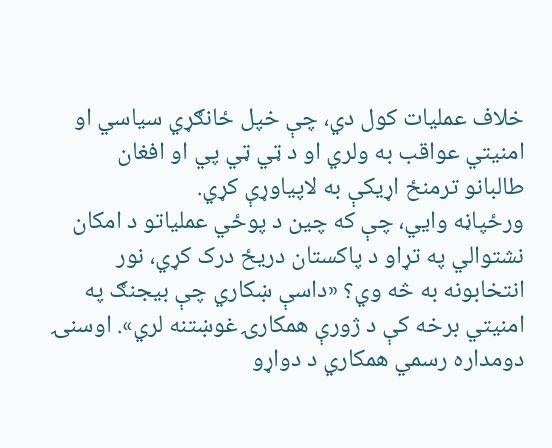خلاف عملیات کول دي، چې خپل ځانګړي سیاسي او امنیتي عواقب به ولري او د ټي ټي پي او افغان طالبانو ترمنځ اړیکې به لاپیاوړې کړي.
ورځپاڼه وايي، چې که چین د پوځي عملیاتو د امکان نشتوالي په تړاو د پاکستان دریځ درک کړي، نور انتخابونه به څه وي؟ «داسې ښکاري چې بیجنګ په امنیتي برخه کې د ژورې همکارۍ غوښتنه لري». اوسنۍ دومداره رسمي همکاري د دواړو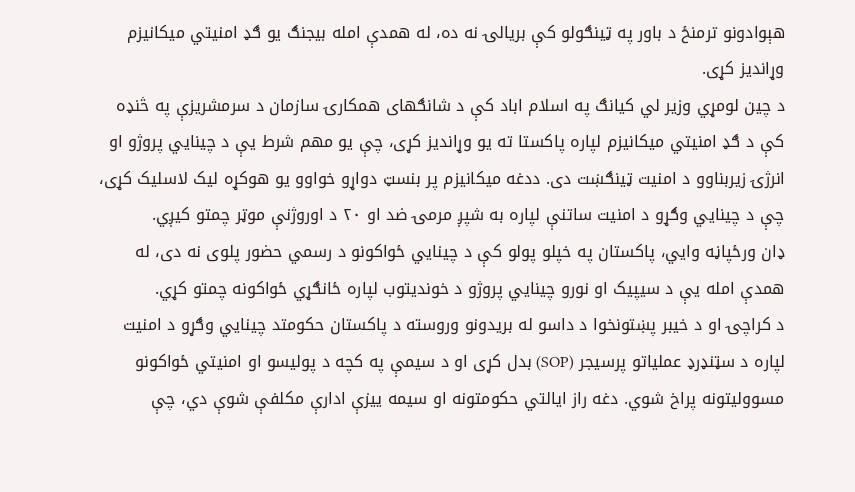هېوادونو ترمنځ د باور په ټینګولو کې بریالۍ نه ده، له همدې امله بیجنګ یو ګډ امنیتي میکانیزم وړاندیز کړی.
د چین لومړي وزیر لي کیانګ په اسلام اباد کې د شانګهای همکارۍ سازمان د سرمشریزې په څنډه کې د ګډ امنیتي میکانیزم لپاره پاکستا ته یو وړاندیز کړی، چې یو مهم شرط یې د چینايي پروژو او انرژۍ زیربناوو د امنیت ټینګښت دی. ددغه میکانیزم پر بنسټ دواړو خواوو یو هوکړه لیک لاسلیک کړی، چې د چینايي وګړو د امنیت ساتنې لپاره به شپږ مرمۍ ضد او ۲۰ د اوروژنې موټر چمتو کیږي.
ډان ورځپاڼه وايي، پاکستان په خپلو پولو کې د چینايي ځواکونو د رسمي حضور پلوی نه دی، له همدې امله یې د سیپیک او نورو چینايي پروژو د خوندیتوب لپاره ځانګړي ځواکونه چمتو کړي.
د کراچۍ او د خیبر پښتونخوا د داسو له بریدونو وروسته د پاکستان حکومتد چینايي وګړو د امنیت لپاره د سټنډرډ عملیاتو پرسیجر (SOP) بدل کړی او د سیمې په کچه د پولیسو او امنیتي ځواکونو مسوولیتونه پراخ شوي. دغه راز ایالتي حکومتونه او سیمه ییزې ادارې مکلفې شوې دي، چې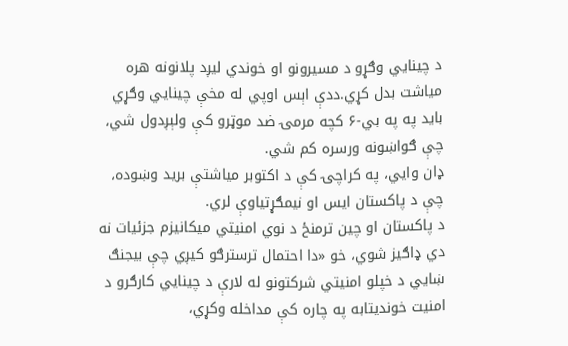د چینايي وګړو د مسیرونو او خوندي لیږد پلانونه هره میاشت بدل کړي.ددې اېس اوپي له مخې چینايي وګړي باید په په بي-۶ کچه مرمۍ ضد موټرو کې ولېږدول شي، چې ګواښونه ورسره کم شي.
ډان وايي، په کراچۍ کې د اکتوبر میاشتې برید وښوده، چې د پاکستان ایس او نیمګړتیاوې لري.
د پاکستان او چین ترمنځ د نوي امنیتي میکانیزم جزئیات نه دي ډاګیز شوي، خو «دا احتمال ترسترګو کیږي چې بیجنګ ښايي د خپلو امنیتي شرکتونو له لارې د چینايي کارګرو د امنیت خوندیتابه په چاره کې مداخله وکړي،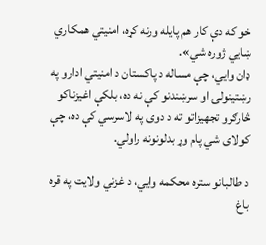خو که دې کار هم پایله ورنه کړه، امنیتي همکاري ښايي ژوره شي».
ډان وايي، چې مساله د پاکستان د امنیتي ادارو په رښتینولۍ او سرښندنو کې نه ده، بلکې اغیزناکو څارګرو تجهیزاتو ته د دوی په لاسرسي کې ده، چې کولای شي پام وړ بدلونونه راولي.

د طالبانو ستره محکمه وايي، د غزني ولایت په قره باغ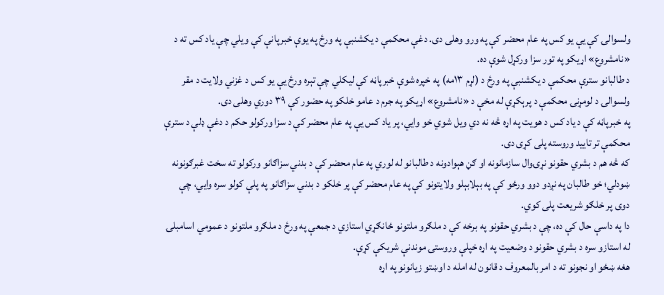ولسوالۍ کې یې یو کس په عام محضر کې په ورو وهلی دی. دغې محکمې د یکشنبې په ورځ په یوې خبرپانې کې ویلي چې یاد کس ته د «نامشروع» اړیکو په تور سزا ورکړل شوې ده.
د طالبانو سترې محکمې د یکشنبې په ورځ د (لړم ۱۳مه) په خپره شوې خبرپاڼه کې لیکلي چې تېره ورځ یې یو کس د غزني ولایت د مقر ولسوالۍ د لومړنۍ محکمې د پرېکړې له مخې د «نامشروع» اړیکو په جرم د عامو خلکو په حضور کې ۳۹ دوري وهلی دی.
په خبرپاڼه کې د یاد کس د هویت په اړه څه نه دي ویل شوي خو وايي، پر یاد کس یې په عام محضر کې د سزا ورکولو حکم د دغې ډلې د سترې محکمې تر تایید وروسته پلی کړی دی.
که څه هم د بشري حقونو نړۍوال سازمانونه او ګڼ هېوادونه د طالبانو له لوري په عام محضر کې د بدني سزاګانو ورکولو ته سخت غبرګونونه ښودلي؛ خو طالبان په نږدو دوو ورځو کې په بېلابېلو ولایتونو کې په عام محضر کې پر خلکو د بدني سزاګانو په پلې کولو سره وايي، چې دوی پر خلګو شریعت پلی کوي.
دا په داسې حال کې ده، چې د بشري حقونو په برخه کې د ملګرو ملتونو ځانګړي استازي د جمعې په ورځ د ملګرو ملتونو د عمومي اسامبلۍ له استازو سره د بشري حقونو د وضعیت په اړه خپلې وروستۍ موندنې شریکې کړې.
هغه ښځو او نجونو ته د امر بالمعروف د قانون له امله د اوښتو زیانونو په اړه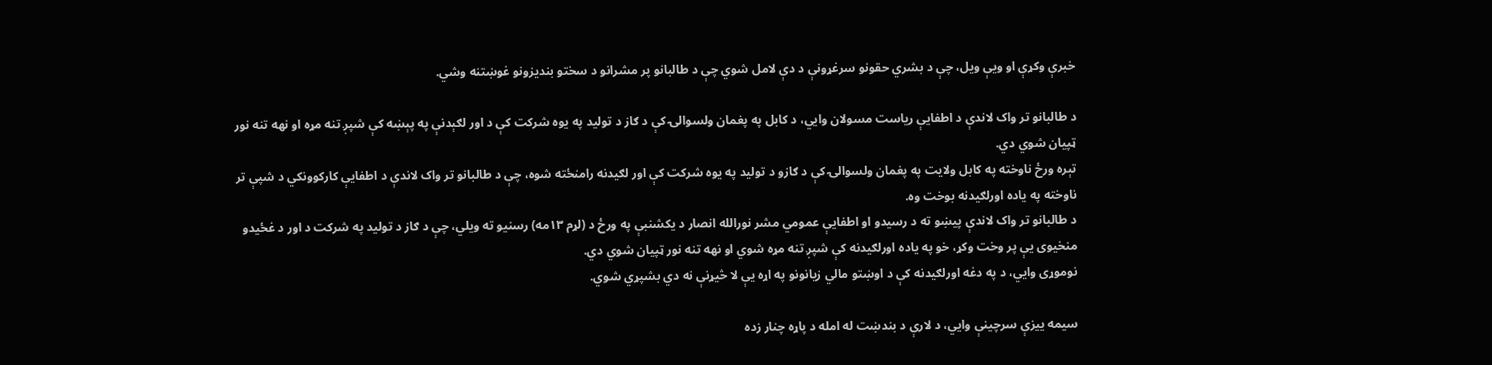خبرې وکړې او ویې ویل، چې د بشري حقونو سرغړونې د دې لامل شوي چې د طالبانو پر مشرانو د سختو بندیزونو غوښتنه وشي.

د طالبانو تر واک لاندې د اطفايې ریاست مسولان وايي، د کابل په پغمان ولسوالۍ کې د ګاز د تولید په یوه شرکت کې د اور لګېدنې په پېښه کې شپږ تنه مړه او نهه تنه نور ټپیان شوي دي.
تېره ورځ ناوخته په کابل ولایت په پغمان ولسوالۍ کې د ګازو د تولید په یوه شرکت کې اور لګیدنه رامنځته شوه، چې د طالبانو تر واک لاندې د اطفايې کارکوونکي د شپې تر ناوخته په یاده اورلګیدنه بوخت وه.
د طالبانو تر واک لاندې پيښو ته د رسیدو او اطفايې عمومي مشر نورالله انصار د یکشنبې په ورځ د (لړم ۱۳مه) رسنیو ته ویلي، چې د ګاز د تولید په شرکت د اور د غځیدو منخیوی یې پر وخت وکړ، خو په یاده اورلګیدنه کې شپږ تنه مړه شوي او نهه تنه نور ټپیان شوي دي.
نوموړی وايي، د په دغه اورلګیدنه کې د اوښتو مالي زیانونو په اړه یې لا څیړنې نه دي بشپړي شوي.

سیمه ییزې سرچینې وايي، د لارې د بندښت له امله د پاړه چنار زده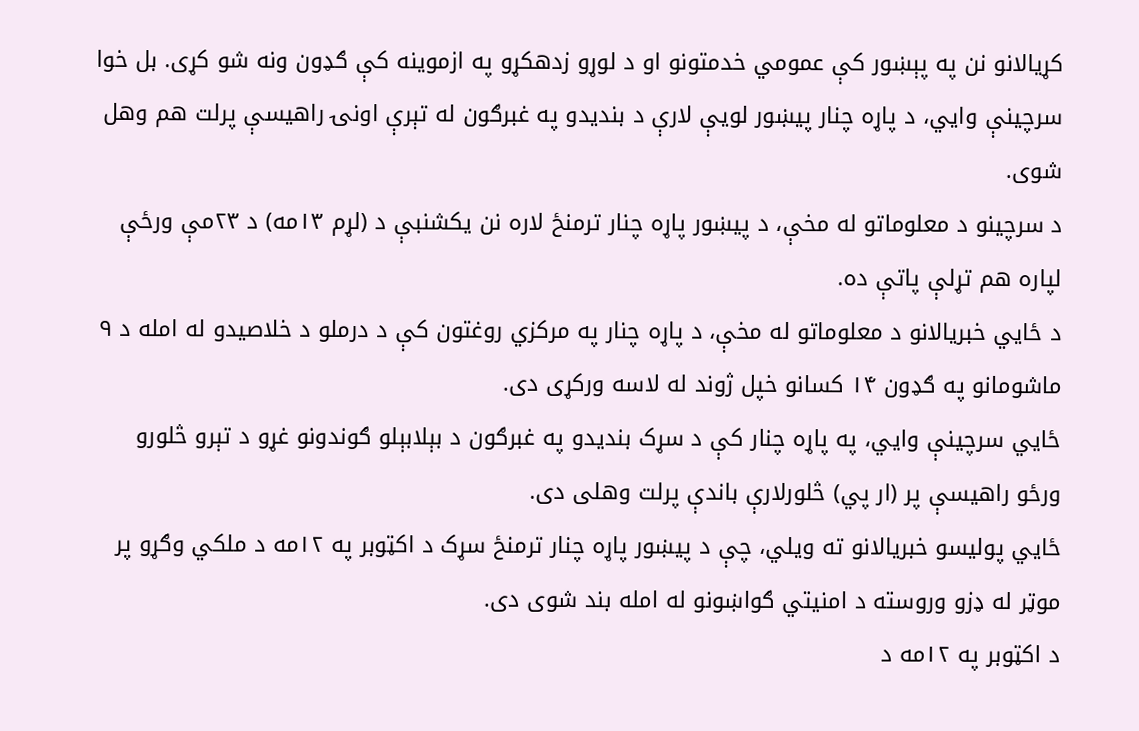کړیالانو نن په پېښور کې عمومي خدمتونو او د لوړو زدهکړو په ازموینه کې ګډون ونه شو کړی. بل خوا سرچینې وايي، د پاړه چنار پیښور لویې لارې د بندیدو په غبرګون له تېرې اونۍ راهیسې پرلت هم وهل شوی.
د سرچینو د معلوماتو له مخې، د پيښور پاړه چنار ترمنځ لاره نن یکشنبې د (لړم ۱۳مه) د ۲۳مې ورځې لپاره هم تړلې پاتې ده.
د ځايي خبریالانو د معلوماتو له مخې، د پاړه چنار په مرکزي روغتون کې د درملو د خلاصیدو له امله د ۹ ماشومانو په ګډون ۱۴ کسانو خپل ژوند له لاسه ورکړی دی.
ځايي سرچینې وايي، په پاړه چنار کې د سړک بندیدو په غبرګون د بېلابېلو ګوندونو غړو د تېرو څلورو ورځو راهیسې پر (ار پي) څلورلارې باندې پرلت وهلی دی.
ځايي پولیسو خبریالانو ته ویلي، چې د پيښور پاړه چنار ترمنځ سړک د اکټوبر په ۱۲مه د ملکي وګړو پر موټر له ډزو وروسته د امنیتي ګواښونو له امله بند شوی دی.
د اکټوبر په ۱۲مه د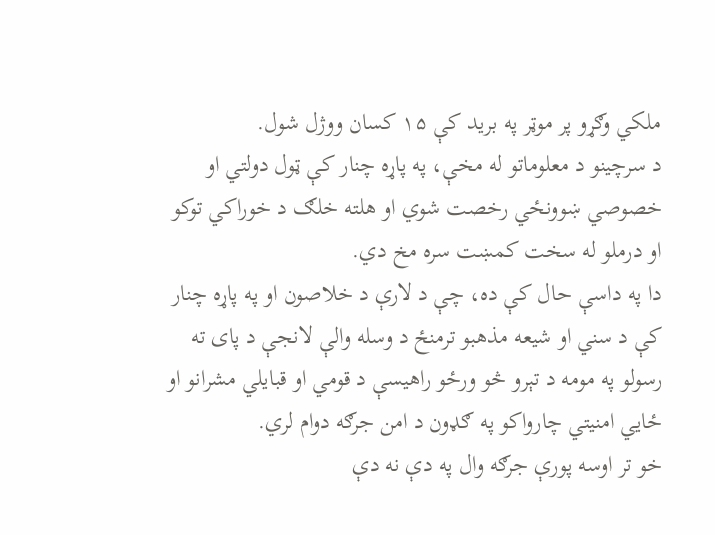ملکي وګړو پر موټر په برید کې ۱۵ کسان ووژل شول.
د سرچینو د معلوماتو له مخې، په پاړه چنار کې ټول دولتي او خصوصي ښوونځي رخصت شوي او هلته خلګ د خوراکي توکو او درملو له سخت کمښت سره مخ دي.
دا په داسې حال کې ده، چې د لارې د خلاصون او په پاړه چنار کې د سني او شیعه مذهبو ترمنځ د وسله والې لانجې د پای ته رسولو په مومه د تېرو څو ورځو راهیسې د قومي او قبایلي مشرانو او ځايي امنیتي چارواکو په ګډون د امن جرګه دوام لري.
خو تر اوسه پورې جرګه وال په دې نه دې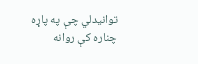توانیدلي چې په پاړه چناره کې روانه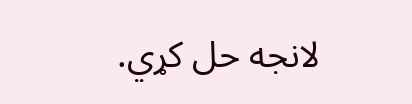لانجه حل کړي.